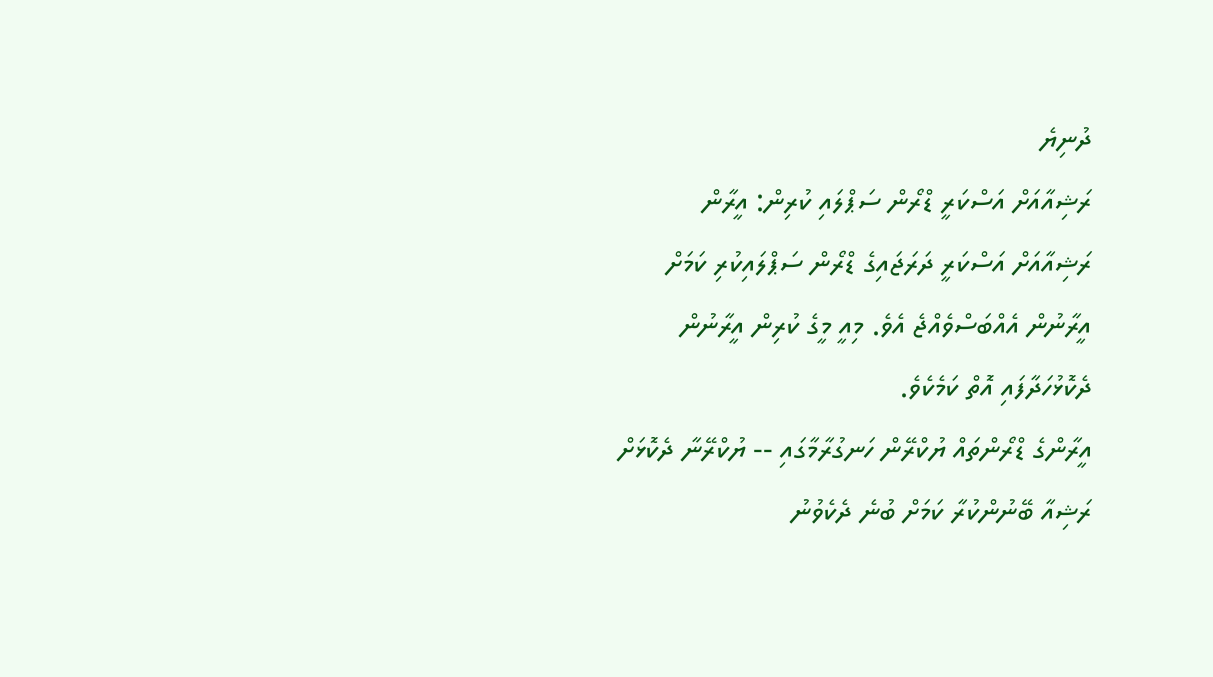ދުނިޔެ
ރަޝިއާއަށް އަސްކަރީ ޑްރޯން ސަޕްލައި ކުރިން: އީރާން
ރަޝިއާއަށް އަސްކަރީ ދަރަޖައިގެ ޑްރޯން ސަޕްލައިކުރި ކަމަށް އީރާނުން އެއްބަސްވެއްޖެ އެވެ. މިއީ މީގެ ކުރިން އީރާނުން ދެކޮޅުހަދާފައި އޮތް ކަމެކެވެ.
އީރާންގެ ޑްރޯންތައް ޔުކްރޭން ހަނގުރާމާގައި -- ޔުކްރޭނާ ދެކޮޅަށް ރަޝިއާ ބޭނުންކުރާ ކަމަށް ބުނެ ދެކެވުނު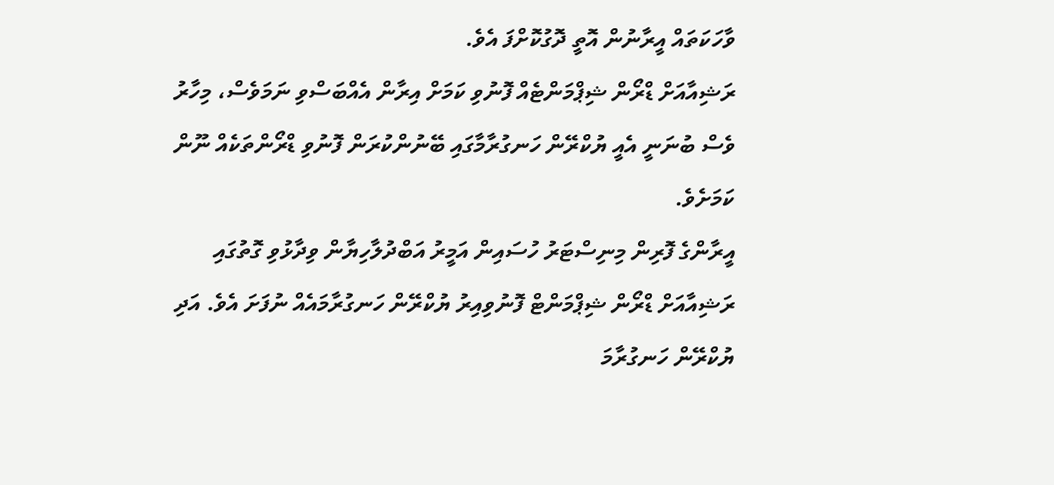ވާހަކަތައް އީރާނުން އޮތީ ދޮގުކޮށްފަ އެވެ.
ރަޝިއާއަށް ޑްރޯން ޝިޕްމަންޓެއް ފޮނުވި ކަމަށް އިރާން އެއްބަސްވި ނަމަވެސް، މިހާރު ވެސް ބުނަނީ އެއީ ޔުކްރޭން ހަނގުރާމާގައި ބޭނުންކުރަން ފޮނުވި ޑްރޯންތަކެއް ނޫން ކަމަށެވެ.
އީރާންގެ ފޮރިން މިނިސްޓަރު ހުސައިން އަމީރު އަބްދުލާހިޔާން ވިދާޅުވި ގޮތުގައި ރަޝިއާއަށް ޑްރޯން ޝިޕްމަންޓް ފޮނުވިއިރު ޔުކްރޭން ހަނގުރާމައެއް ނުފަށަ އެވެ. އަދި ޔުކްރޭން ހަނގުރާމަ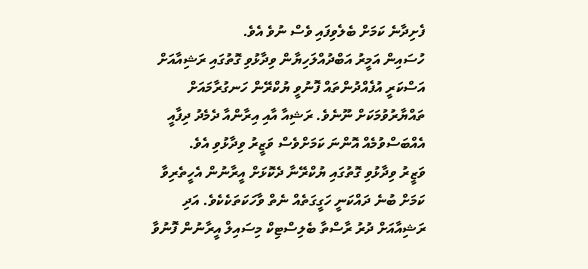ފެށިދާނެ ކަމަށް ބެލެވިފައި ވެސް ނުވެ އެވެ.
ހުސައިން އަމީރު އަބްދުއްލަހިޔާން ވިދާޅުވި ގޮތުގައި ރަޝިއާއަށް އަސްކަރީ އުފެއްދުންތައް ފޮނުވީ ޔުކްރޭން ހަނގުރާމައަށް ތައްޔާރުވުމަކަށް ނޫނެވެ. ރަޝިއާ އާއި އިރާންއާ ދެމެދު ދިފާއީ އެއްބަސްވުމެއް އޮންނަ ކަމަށްވެސް ވަޒީރު ވިދާޅުވި އެވެ.
ވަޒީރު ވިދާޅުވި ގޮތުގައި ޔުކްރޭނާ ދެކޮޅަށް އީރާނުން އެހީތެރިވާ ކަމަށް ބުނެ ދައްކަނީ ހަގީގަތެއް ނެތް ވާހަކަތަކެކެވެ. އަދި ރަޝިއާއަށް ދުރު ރާސްތާ ބެލިސްޓިކް މިސައިލް އީރާނުން ފޮނުވާ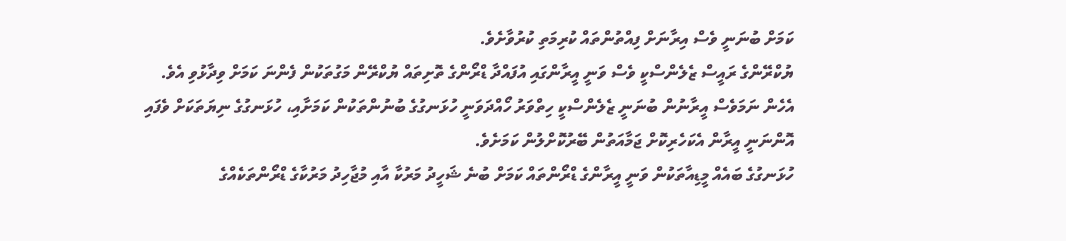ކަމަށް ބުނަނީ ވެސް އިރާނަށް ފިއްތުންތައް ކުރިމަތި ކުރުވާށެވެ.
ޔުކްރޭންގެ ރައީސް ޒެލެންސްކީ ވެސް ވަނީ އީރާންގައި އުފައްދާ ޑްރޯންގެ ތޮށިތައް ޔުކްރޭން މަގުތަކުން ފެންނަ ކަމަށް ވިދާޅުވި އެވެ.
އެހެން ނަމަވެސް އީރާނުން ބުނަނީ ޒެލެންސްކީ ހިތްވަރު ހޯއްދަވަނީ ހުޅަނގުގެ ބުނުންތަކުން ކަމަށާއި، ހުޅަނގުގެ ނިޔަތަކަށް ވެފައި އޮންނަނީ އީރާން އެކަހެރިކޮށް ޖަމާއަތުން ބޭރުކޮށްލުން ކަމަށެވެ.
ހުޅަނގުގެ ބައެއް މީޑިއާތަކުން ވަނީ އީރާންގެ ޑްރޯންތައް ކަމަށް ބުނެ ޝަހީދު މަރުކާ އާއި މުޖާހިދު މަރުކާގެ ޑްރޯންތަކެއްގެ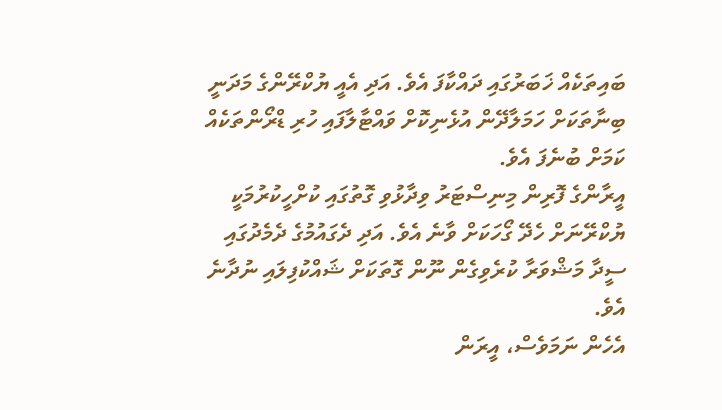ބައިތަކެއް ޚަބަރުގައި ދައްކާފަ އެވެ. އަދި އެއީ ޔުކްރޭންގެ މަދަނީ ބިނާތަކަށް ހަމަލާދޭން އުޅެނިކޮށް ވައްޓާލާފައި ހުރި ޑްރޯންތަކެއް ކަމަށް ބުނެފަ އެވެ.
އީރާންގެ ފޮރިން މިނިސްޓަރު ވިދާޅުވި ގޮތުގައި ކުށްހީކުރުމަކީ ޔުކްރޭނަށް ހެދޭ ގޯހަކަށް ވާނެ އެވެ. އަދި ދެގައުމުގެ ދެމެދުގައި ސީދާ މަޝްވަރާ ކުރެވިގެން ނޫން ގޮތަކަށް ޝައްކުފިލައި ނުދާނެ އެވެ.
އެހެން ނަމަވެސް، އީރަން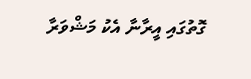ގޮތުގައި އީރާނާ އެކު މަޝްވަރާ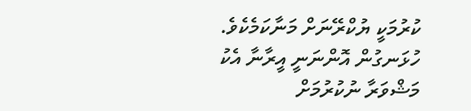ކުރުމަކީ ޔުކްރޭނަށް މަނާކަމެކެވެ. ހުޅަނގުން އޮންނަނީ އީރާނާ އެކު މަޝްވަރާ ނުކުރުމަށް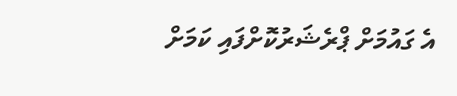އެ ގައުމަށް ޕްރެޝަރުކޮށްފައި ކަމަށް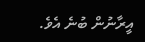އީރާނުން ބުނެ އެވެ.